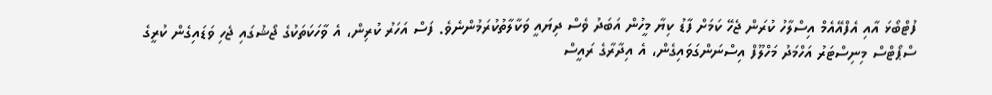ފުޓްބޯޅަ އާއި އެފްއޭއެމް އިސްލާހު ކުރަން ޖެހޭ ކަމަށް ފާޑު ކިޔާ މީހުން އަބަދު ވެސް ދިޔައީ ވަކާލާތުކުރަމުންނެވެ. ފަސް އަހަރު ކުރިން، އެ ވާހަކަތަކުގެ ޖޯޝުގައި ޖެހި ވަޑައިގެން ކުރީގެ ސްޕޯޓްސް މިނިސްޓަރު އަހްމަދު މަހްލޫފް އިސްނަންގަވައިގެން، އެ އިދާރާގެ ރައީސް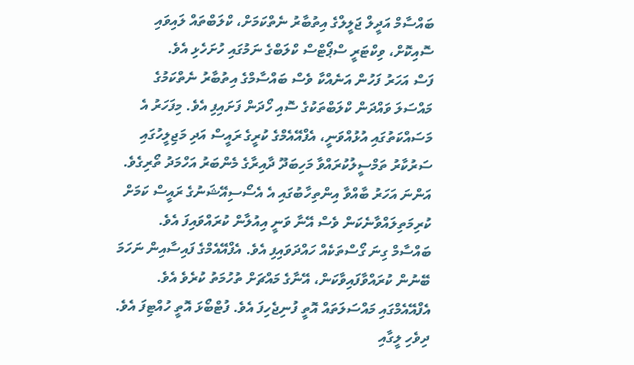ބައްސާމް އަދީލް ޖަލީލްގެ އިތުބާރު ނެތްކަމަށް، ކްލަބްތައް ލައިވައި ސޮއިކޮށް، ވިކްޓަރީ ސްޕޯޓްސް ކްލަބްގެ ނަމުގައި ހުށަހެޅި އެވެ.
ފަސް އަހަރު ފަހުން އަނެއްކާ ވެސް ބައްސާމްގެ އިތުބާރު ނެތްކަމުގެ މައްސަލަ ވައްދަން ކްލަބްތަކުގެ ސޮއި ހޯދަން ފަށައިފި އެވެ. މިފަހަރު އެ މަސައްކަތުގައި އުޅުއްވަނީ، އެފްއޭއެމްގެ ކުރީގެ ރައީސް އަދި މަޖިލީހުގައި ސަރުކާރު ތަމްސީލުކުރައްވާ މަހިބަދޫ ދާއިރާގެ މެންބަރު އަހްމަދު ތޯރިގެވެ. އަންނަ އަހަރު ބާއްވާ އިންތިހާބުގައި އެ އެސޯސިއޭޝަނުގެ ރައީސް ކަމަށް ކުރިމަތިލައްވާނެކަން ވެސް އޭނާ ވަނީ އިއުލާން ކުރައްވައިފަ އެވެ.
ބައްސާމް ގިނަ ގޯސްތަކެއް ހައްދަވައިފި އެވެ. އެފްއޭއެމްގެ ފައިސާއިން ނަހަމަ ބޭނުން ކުރައްވާފައިވާކަން، އޭނާގެ މައްޗަށް ތުހުމަތު ކުރެވެ އެވެ. އެފްއޭއެމްގައި މައްސަލަތައް އޮތީ ފުނިޖެހިފަ އެވެ. ފުޓްބޯޅަ އޮތީ ހުއްޓިފަ އެވެ. ދިވެހި ލީގާއި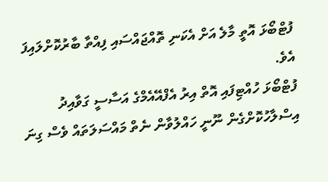ފުޓްބޯޅަ އޮތީ މާލެ އަށް އެކަނި ތޮއްޖައްސައި ފިއްތާ ބާރުކޮށްލައިފަ އެވެ.
ފުޓްބޯޅަ ހުއްޓިފައި އޮތް އިރު އެފްއޭއެމްގެ އަސާސީ ގަވާއިދު އިސްލާހުކޮށްގެން ނޫނީ ހައްލުވާން ނެތް މައްސަލަތައް ވެސް ގިނަ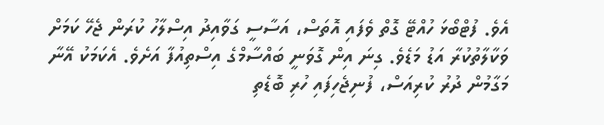އެވެ. ފުޓްބޯޅަ ހުއްޓޭ ގޮތް ވެފައި އޮތަސް، އަސާސީ ގަވާއިދު އިސްލާހު ކުރަން ޖެހޭ ކަމަށް ވަކާލާތުކުރާ އަޑު މަޑެވެ. ގިނަ އިން ގޮވަނީ ބައްސާމްގެ އިސްތިއުފާ އަށެވެ. އެކަމަކު އޭނާ މަގާމުން ދުރު ކުރިއަސް، ފުނިޖެހިފައި ހުރި ބޮޑެތި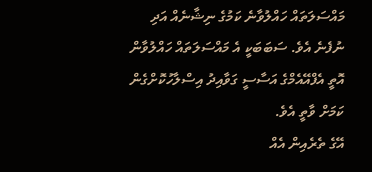މައްސަލަތައް ހައްލުވާނެ ކަމުގެ ނިޝާނެއް އަދި ނުފެނެ އެވެ. ސަބަބަކީ އެ މައްސަލަތައް ހައްލުވާން އޮތީ އެފްއޭއެމްގެ އަސާސީ ގަވާއިދު އިސްލާހުކޮށްގެން ކަމަށް ވާތީ އެވެ.
އޭގެ ތެރެއިން އެއް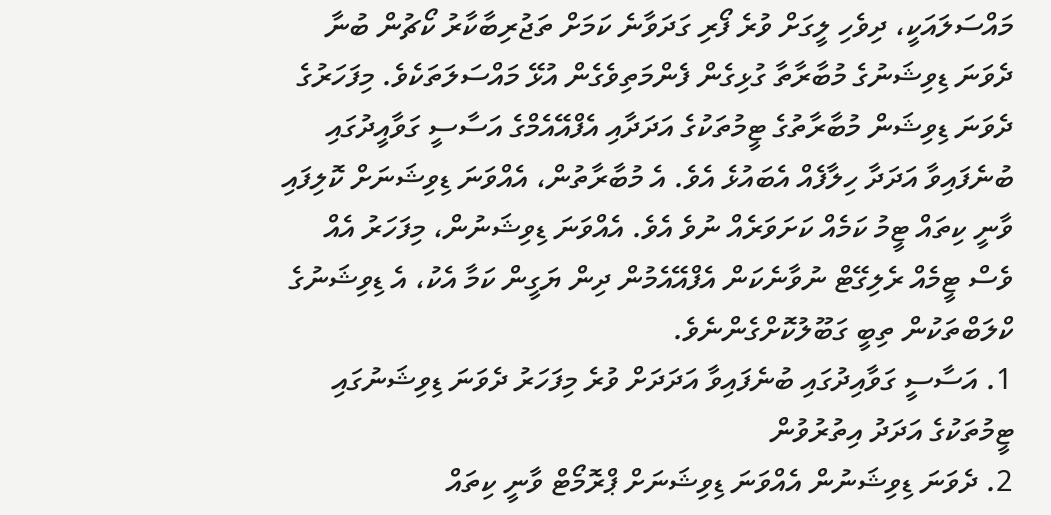މައްސަލައަކީ، ދިވެހި ލީގަށް ވުރެ ފޯރި ގަދަވާނެ ކަމަށް ތަޖުރިބާކާރު ކޯޗުން ބުނާ ދެވަނަ ޑިވިޝަނުގެ މުބާރާތާ ގުޅިގެން ފެންމަތިވެގެން އުޅޭ މައްސަލަތަކެވެ. މިފަހަރުގެ ދެވަނަ ޑިވިޝަން މުބާރާތުގެ ޓީމުތަކުގެ އަދަދާއި އެފްއޭއެމްގެ އަސާސީ ގަވާއީދުގައި ބުނެފައިވާ އަދަދާ ހިލާފެއް އެބައުޅެ އެވެ. އެ މުބާރާތުން، އެއްވަނަ ޑިވިޝަނަށް ކޮލިފައި ވާނީ ކިތައް ޓީމު ކަމެއް ކަށަވަރެއް ނުވެ އެވެ. އެއްވަނަ ޑިވިޝަނުން، މިފަހަރު އެއް ވެސް ޓީމެއް ރެލިގޭޓް ނުވާނެކަން އެފްއޭއެމުން ދިން ޔަގީން ކަމާ އެކު، އެ ޑިވިޝަނުގެ ކްލަބްތަކުން ތިބީ ގަބޫލުކޮށްގެންނެވެ.
1. އަސާސީ ގަވާއިދުގައި ބުނެފައިވާ އަދަދަށް ވުރެ މިފަހަރު ދެވަނަ ޑިވިޝަނުގައި ޓީމުތަކުގެ އަދަދު އިތުރުވުން
2. ދެވަނަ ޑިވިޝަނުން އެއްވަނަ ޑިވިޝަނަށް ޕްރޮމޯޓް ވާނީ ކިތައް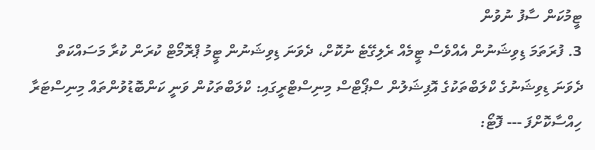ޓީމުކަން ސާފު ނުވުން
3. ފުރަތަމަ ޑިވިޝަނުން އެއްވެސް ޓީމެއް ރެލިގޭޓެ ނުކޮށް، ދެވަނަ ޑިވިޝަނުން ޓީމު ޕްރޮމޯޓް ކުރަން ކުރާ މަސައްކަތް
ދެވަނަ ޑިވިޝަނުގެ ކްލަބްތަކުގެ އޮފިޝަލުން ސްޕޯޓްސް މިނިސްޓްރީގައި: ކްލަބްތަކުން ވަނީ ކަންބޮޑުވުންތައް މިނިސްޓަރާ ހިއްސާކޮށްފަ --- ފޮޓޯ: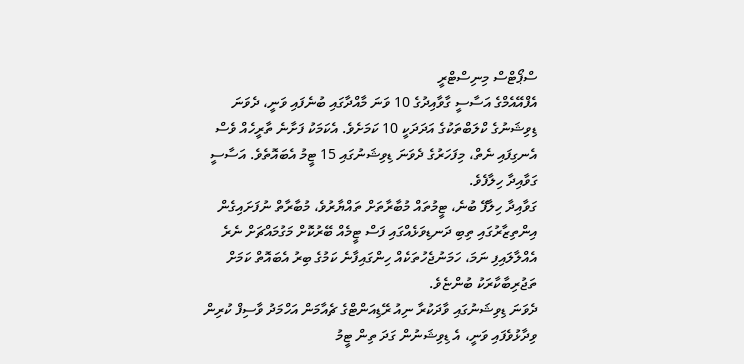ސްޕޯޓްސް މިނިސްޓްރީ
އެފްއޭއެމްގެ އަސާސީ ގާވާއިދުގެ 10 ވަނަ މާއްދާގައި ބުނެފައި ވަނީ، ދެވަނަ ޑިވިޝަނުގެ ކްލަބްތަކުގެ އަދަދަކީ 10 ކަމަށެވެ. އެކަމަކު ފަށާނެ ތާރީހެއް ވެސް އެނގިފައި ނެތް، މިފަހަރުގެ ދެވަނަ ޑިވިޝަނުގައި 15 ޓީމު އެބައޮތެވެ. އަސާސީ ގަވާއިދާ ހިލާފެވެ.
ގަވާއިދާ ހިލާފޭ ބުނެ، ޓީމުތައް މުބާރާތަށް ތައްޔާރުވެ، މުބާރާތް ނުފަށައިގެން އިންތިޒާރުގައި ތިބި ދަނޑިވަޅެއްގައި ފަސް ޓީމެއް ބޭރުކޮށް މަގުމައްޗަށް ނެރެ އެއްލާލައިފި ނަމަ، ހަމަނުޖެހުތަކެއް ހިންގައިފާނެ ކަމުގެ ބިރު އެބައޮތް ކަމަށް ތަޖުރިބާކާރަކު ބުންޏެވެ.
ދެވަނަ ޑިވިޝަނުގައި ވާދަކުރާ ނިއު ރޭޑިއަންޓްގެ ޗެއާމަން އަހްމަދު ވާސިފް ކުރިން ވިދާޅުވެފައި ވަނީ، އެ ޑިވިޝަނުން ގަދަ ތިން ޓީމު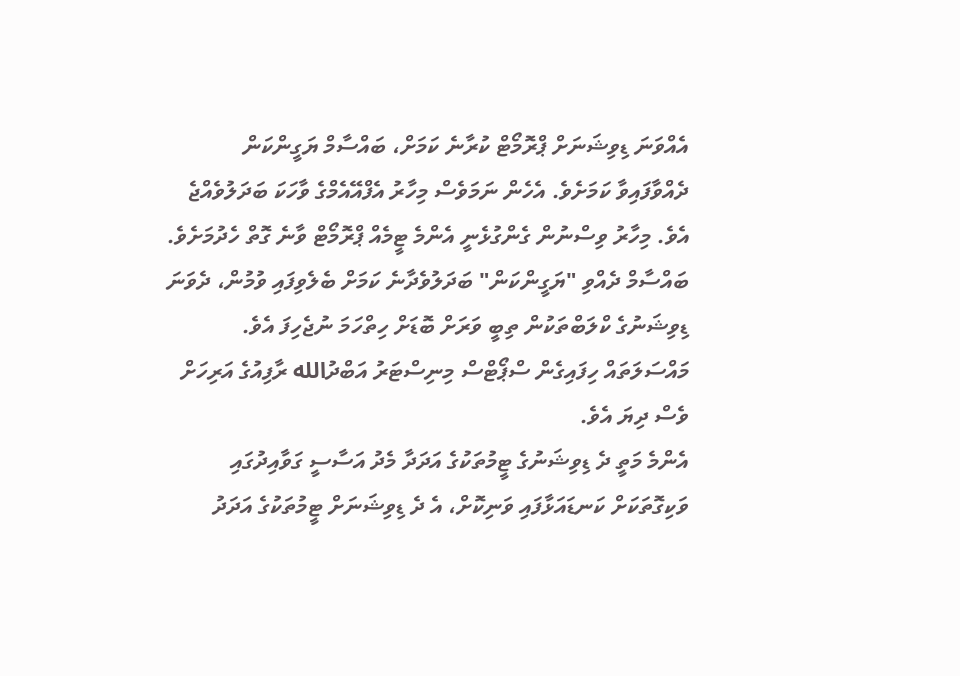އެއްވަނަ ޑިވިޝަނަށް ޕްރޮމޯޓް ކުރާނެ ކަމަށް، ބައްސާމް ޔަގީންކަން ދެއްވާފައިވާ ކަމަށެވެ. އެހެން ނަމަވެސް މިހާރު އެފްއޭއެމްގެ ވާހަކަ ބަދަލުވެއްޖެ އެވެ. މިހާރު ވިސްނުން ގެންގުޅެނީ އެންމެ ޓީމެއް ޕްރޮމޯޓް ވާނެ ގޮތް ހެދުމަށެވެ. ބައްސާމް ދެއްވި "ޔަގީންކަން" ބަދަލުވެދާނެ ކަމަށް ބެލެވިފައި ވުމުން، ދެވަނަ ޑިވިޝަނުގެ ކްލަބްތަކުން ތިބީ ވަރަށް ބޮޑަށް ހިތްހަމަ ނުޖެހިފަ އެވެ. މައްސަލަތައް ހިފައިގެން ސްޕޯޓްސް މިނިސްޓަރު އަބްދުالله ރާފިއުގެ އަރިހަށް ވެސް ދިޔަ އެވެ.
އެންމެ މަތީ ދެ ޑިވިޝަނުގެ ޓީމުތަކުގެ އަދަދާ މެދު އަސާސީ ގަވާއިދުގައި ވަކިގޮތަކަށް ކަނޑައަޅާފައި ވަނިކޮށް، އެ ދެ ޑިވިޝަނަށް ޓީމުތަކުގެ އަދަދު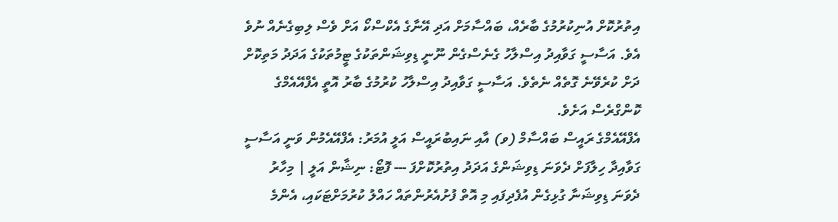އިތުރުކޮށް އުނިކުރުމުގެ ބާރެއް، ބައްސާމަށް އަދި އޭނާގެ އެކްސްކޯ އަށް ވެސް ލިބިގެނެއް ނުވެ އެވެ. އަސާސީ ގަވާއިދު އިސްލާހު ގެނެސްގެން ނޫނީ ޑިވިޝަންތަކުގެ ޓީމުތަކުގެ އަދަދު މަތިކޮށް ދަށް ކުރެވޭނެ ގޮތެއް ނެތެވެ. އަސާސީ ގަވާއިދު އިސްލާހު ކުރުމުގެ ބާރު އޮތީ އެފްއޭއެމްގެ ކޮންގްރެސް އަށެވެ.
އެފްއޭއެމްގެ ރައީސް ބައްސާމް (ވ) އާއި ނައިބުރައީސް އަލީ އުމަރު: އެފްއޭއެމުން ވަނީ އަސާސީ ގަވާއިދާ ހިލާފަށް ދެވަނަ ޑިވިޝަންގެ އަދަދު އިތުރުކޮށްފަ --- ފޮޓޯ: ނިޝާން އަލީ | މިހާރު
ދެވަނަ ޑިވިޝަނާ ގުޅިގެން އުފެދިފައި މި އޮތް ފުށުއެރުންތައް ހައްލު ކުރުމަށްޓަކައި، އެންމެ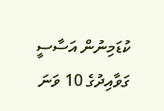ކުޑަމިނުން އަސާސީ ގަވާއިދުގެ 10 ވަނަ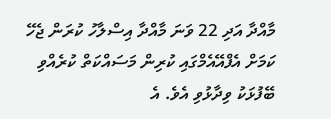މާއްދާ އަދި 22 ވަނަ މާއްދާ އިސްލާހު ކުރަން ޖެހޭ ކަމަށް އެފްއޭއެމްގައި ކުރިން މަސައްކަތް ކުރެއްވި ބޭފުޅަކު ވިދާޅުވި އެވެ. އެ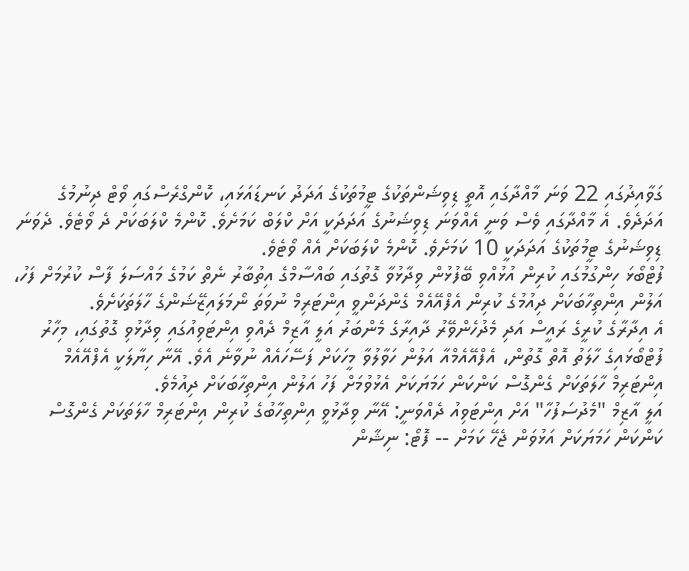ގަވާއިދުގައި 22 ވަނަ މާއްދާގައި އޮތީ ޑިވިޝަންތަކުގެ ޓީމުތަކުގެ އަދަދު ކަނޑައަޅައި، ކޮންގްރެސްގައި ވޯޓް ދިނުމުގެ އަދަދެވެ. އެ މާއްދާގައި ވެސް ވަނީ އެއްވަނަ ޑިވިޝަނުގެ އަދަދަކީ އަށް ކްލަބް ކަމަށެވެ. ކޮންމެ ކްލަބަކަށް ދެ ވޯޓެވެ. ދެވަނަ ޑިވިޝަނުގެ ޓީމުތަކުގެ އަދަދަކީ 10 ކަމަށެވެ. ކޮންމެ ކްލަބަކަށް އެއް ވޯޓެވެ.
ފުޓްބޯޅަ ހިންގުމުގައި ކުރިން އުޅުއްވި ބޭފުޅުން ވިދާޅުވާ ގޮތުގައި ބައްސާމްގެ އިތުބާރު ނެތް ކަމުގެ މައްސަލަ ފާސް ކުރުމަށް ފަހު، އަލުން އިންތިހާބަކަށް ދިއުމުގެ ކުރިން އެފްއޭއެމް ގެންދަންވީ އިންޓަރިމް ނުވަތަ ނޯމަލައިޒޭޝަންގެ ހާލަތަކަށެވެ.
އެ އިދާރާގެ ކުރީގެ ރައީސް އަދި މެދުހެންވޭރު ދާއިރާގެ މެންބަރު އަލީ އާޒިމް ދެއްވި އިންޓަވިއުގައި ވިދާޅުވި ގޮތުގައި، މިހާރު ފުޓްބޯޅައިގެ ހާލަތު އޮތް ގޮތުން، އެފްއޭއެމްއާ އަލުން ހަވާލުވާ މީހަކަށް ފަސޭހައެއް ނުވާނެ އެވެ. އޭނާ ހިޔާލަކީ އެފްއޭއެމް އިންޓަރިމް ހާލަތަކަށް ގެންގޮސް ކަންކަން ހަމަޔަކަށް އެޅުވުމަށް ފަހު އަލުން އިންތިހާބަކަށް ދިއުމެވެ.
އަލީ އާޒިމް "މެދުސަފުހާ" އަށް އިންޓަވިއު ދެއްވަނީ: އޭނާ ވިދާޅުވީ އިންތިހާބުގެ ކުރިން އިންޓަރިމް ހާލަތަކަށް ގެންގޮސް ކަންކަން ހަމަޔަކަށް އަޅުވަން ޖެހޭ ކަމަށް -- ފޮޓޯ: ނިޝާން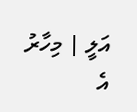އަލީ | މިހާރު
އެ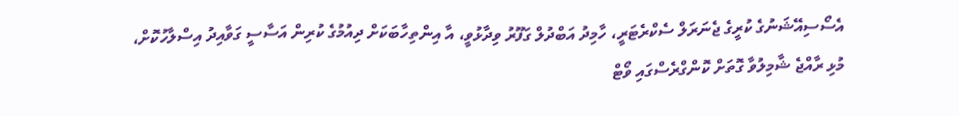އެސޯސިއޭޝަނުގެ ކުރީގެ ޖެނަރަލް ސެކްރެޓަރީ، ހާމިދު އަބްދުލް ގަފޫރު ވިދާޅުވީ، އާ އިންތިހާބަކަށް ދިއުމުގެ ކުރިން އަސާސީ ގަވާއިދު އިސްލާހުކޮށް، މުޅި ރާއްޖެ ޝާމިލުވާ ގޮތަށް ކޮންގްރެސްގައި ވޯޓް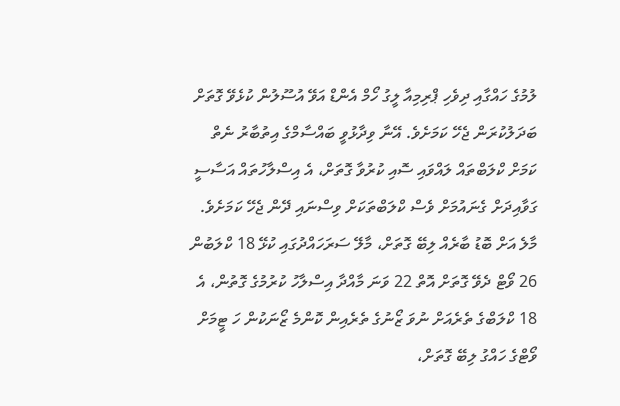ލުމުގެ ހައްގާއި ދިވެހި ޕްރިމިއާ ލީގު ހޯމް އެންޑް އަވޭ އުސޫލުން ކުޅެވޭ ގޮތަށް ބަދަލުކުރަން ޖެހޭ ކަމަށެވެ. އޭނާ ވިދާޅުވީ ބައްސާމްގެ އިތުބާރު ނެތް ކަމަށް ކްލަބްތައް ލައްވައި ސޮއި ކުރުވާ ގޮތަށް، އެ އިސްލާހުތައް އަސާސީ ގަވާއިދަށް ގެނައުމަށް ވެސް ކްލަބްތަކަށް ވިސްނައި ދޭން ޖެހޭ ކަމަށެވެ.
މާލެ އަށް ބޮޑު ބާރެއް ލިބޭ ގޮތަށް، މާލޭ ސަރަހައްދުގައި ކުޅޭ 18 ކްލަބުން 26 ވޯޓް ދެވޭ ގޮތަށް އޮތް 22 ވަނަ މާއްދާ އިސްލާހު ކުރުމުގެ ގޮތުން، އެ 18 ކްލަބްގެ ތެރެއަށް ނުވަ ޒޯނުގެ ތެރެއިން ކޮންމެ ޒޯނަކުން ހަ ޓީމަށް ވޯޓްގެ ހައްގު ލިބޭ ގޮތަށް،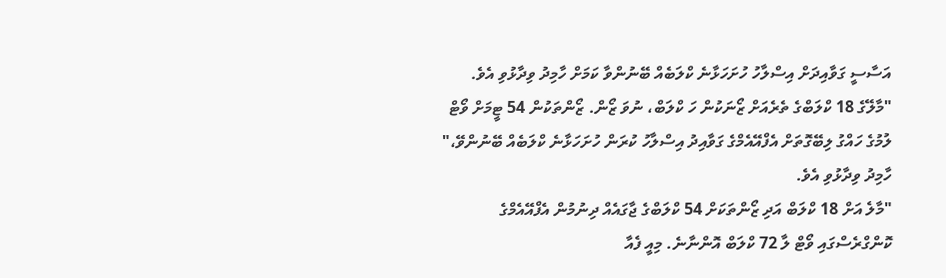އަސާސީ ގަވާއިދަށް އިސްލާހު ހުށަހަޅާނެ ކްލަބެއް ބޭނުންވާ ކަމަށް ހާމިދު ވިދާޅުވި އެވެ.
"މާލޭގެ 18 ކްލަބްގެ ތެރެއަށް ޒޯނަކުން ހަ ކްލަބް، ނުވަ ޒޯން. ޒޯންތަކުން 54 ޓީމަށް ވޯޓް ލުމުގެ ހައްގު ލިބޭގޮތަށް އެފްއޭއެމްގެ ގަވާއިދު އިސްލާހު ކުރަން ހުށަހަޅާނެ ކްލަބެއް ބޭނުންވޭ،" ހާމިދު ވިދާޅުވި އެވެ.
"މާލެ އަށް 18 ކްލަބް އަދި ޒޯންތަކަށް 54 ކްލަބްގެ ޖާގައެއް ދިނުމުން އެފްއޭއެމްގެ ކޮންގްރެސްގައި ވޯޓް ލާ 72 ކްލަބް އޮންނާނެ. މިއީ ފެއާ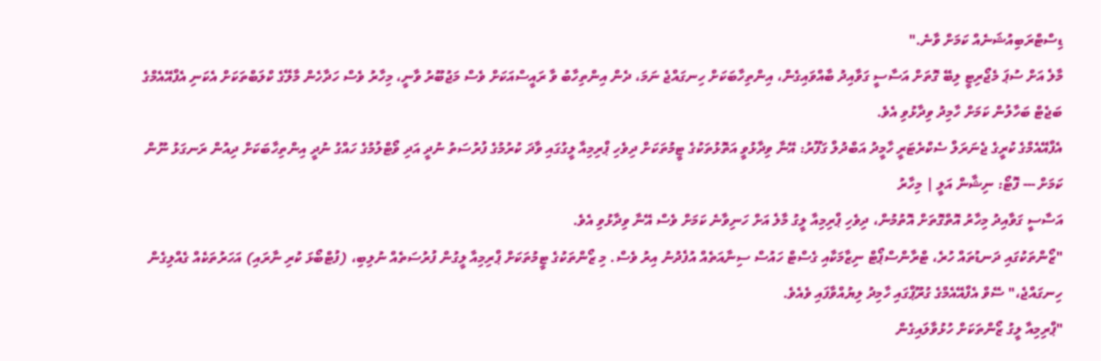ޑިސްޓްރަބިއުޝަނެއް ކަމަށް ވާނެ."
މާލެ އަށް ސުޕަ މެޖޯރިޓީ ލިބޭ ގޮތަށް އަސާސީ ގަވާއިދު ބާއްވައިގެން، އިންތިހާބަކަށް ހިނގައްޖެ ނަމަ، ދެން އިންތިހާބު ވާ ރައީސްއަކަށް ވެސް މަޖުބޫރު ވާނީ، މިހާރު ވެސް ހަދާހެން މާލޭގެ ކްލަބްތަކަށް އެކަނި އެފްއޭއެމްގެ ބަޖެޓް ބަހާލުން ކަމަށް ހާމިދު ވިދާޅުވި އެވެ.
އެފްއޭއެމްގެ ކުރީގެ ޖެނަރަލް ސެކްރެޓަރީ ހާމީދު އަބްދުލް ގަފޫރު: އޭނާ ވިދާޅުވީ އަތޮޅުތަކުގެ ޓީމުތަކަށް ދިވެހި ޕްރިމިއާ ލީގުގައި ވާދަ ކުރުމުގެ ފުރުސަތު ނުދީ އަދި ވޯޓްލުމުގެ ހައްގު ނުދީ އިންތިހާބަކަށް ދިއުން ރަނގަޅު ނޫން ކަމަށް --- ފޮޓޯ: ނިޝާން އަލީ | މިހާރު
އަސާސީ ގަވާއިދު މިހާރު އޮތްގޮތަށް އޮތުމުން، ދިވެހި ޕްރިމިއާ ލީގު މާލެ އަށް ހަނިވާނެ ކަމަށް ވެސް އޭނާ ވިދާޅުވި އެވެ.
"ޒޯންތަކުގައި ދަނޑުތައް ހުރެ، ޓްރާންސްޕޯޓް ނިޒާމަކާއި ގެސްޓް ހައުސް ސިނާއަތެއް އުފެދުނު އިރު ވެސް. މި ޒޯންތަކުގެ ޓީމުތަކަށް ޕްރިމިއާ ލީގުން ފުރުސަތެއް ނުލިބި، (ފުޓްބޯޅަ ކުރި ނާރައި) އަހަރުތަކެއް ގެއްލިގެން ހިނގައްޖެ،" ސޭވް އެފްއޭއެމްގެ ގުރޫޕްގައި ހާމިދު ލިޔުއްވާފައި ވެއެވެ.
"ޕްރިމިއާ ލީގު ޒޯންތަކަށް ހުޅުވާލައިގެން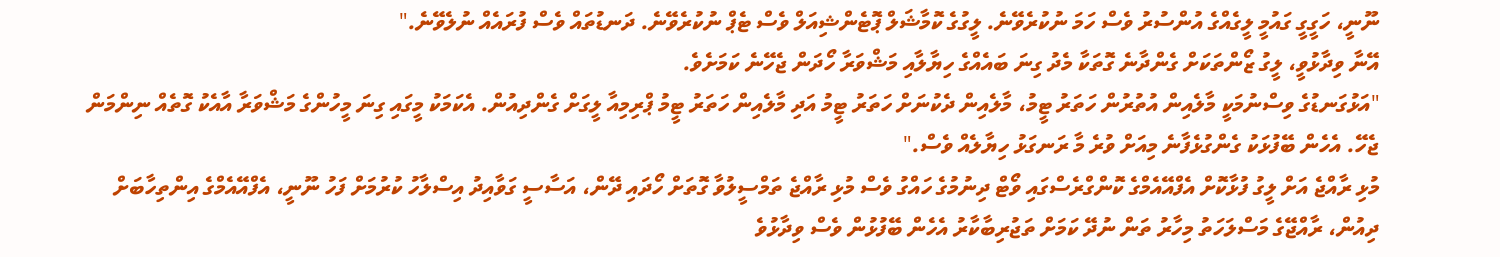ނޫނީ، ހަގީގީ ގައުމީ ލީގެއްގެ އުންސުރު ވެސް ހަމަ ނުކުރެވޭނެ. ލީގުގެ ކޮމާޝަލް ޕޮޓެންޝިއަލް ވެސް ޓެޕް ނުކުރެވޭނެ. ދަނޑުތައް ވެސް ފުރައެއް ނުލެވޭނެ."
އޭނާ ވިދާޅުވީ، ލީގު ޒޯންތަކަށް ގެންދާނެ ގޮތަކާ މެދު ގިނަ ބައެއްގެ ހިޔާލާއި މަޝްވަރާ ހޯދަން ޖެހޭނެ ކަމަށެވެ.
"އަޅުގަނޑުގެ ވިސްނުމަކީ މާލެއިން އުތުރުން ހަތަރު ޓީމު، މާލެއިން ދެކުނަށް ހަތަރު ޓީމު އަދި މާލެއިން ހަތަރު ޓީމު ޕްރިމިއާ ލީގަށް ގެންދިއުން. އެކަމަކު މީގައި ގިނަ މީހުންގެ މަޝްވަރާ އާއެކު ގޮތެއް ނިންމަން ޖެހޭ. އެހެން ބޭފުޅަކު ގެންގުޅެފާނެ މިއަށް ވުރެ މާ ރަނގަޅު ހިޔާލެއް ވެސް."
މުޅި ރާއްޖެ އަށް ލީގު ފުޅާކޮށް އެފްއޭއެމްގެ ކޮންގްރެސްގައި ވޯޓް ދިނުމުގެ ހައްގު ވެސް މުޅި ރާއްޖެ ތަމްސީލުވާ ގޮތަށް ހޯދައި ދޭން، އަސާސީ ގަވާއިދު އިސްލާހު ކުރުމަށް ފަހު ނޫނީ، އެފްއޭއެމްގެ އިންތިހާބަށް ދިއުން، ރާއްޖޭގެ މަސްލަހަތު މިހާރު ތަން ނުދޭ ކަމަށް ތަޖުރިބާކާރު އެހެން ބޭފުޅުން ވެސް ވިދާޅުވެ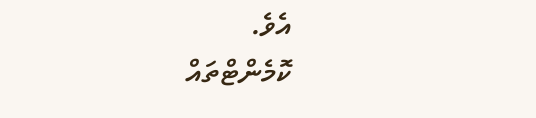އެވެ.
ކޮމެންޓްތައް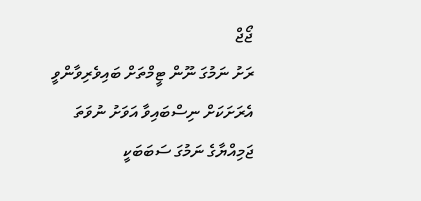ޖޯޖް
ރަށު ނަމުގަ ނޫން ޓީމްތަށް ބައިވެރިވާންވީ އެރަށަކަށް ނިސްބައިވާ އަވަށު ނުވަތަ ޖަމިއްޔާގެ ނަމުގަ ސަބަބަކީ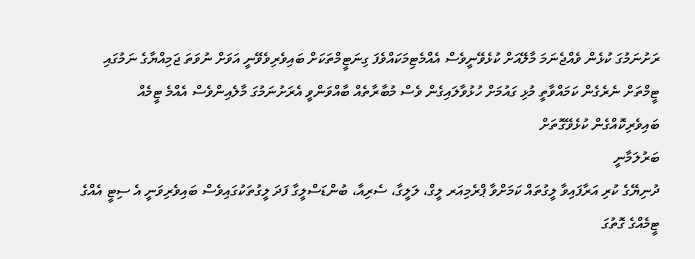ރަށުނަމުގަ ކުޅެން ވެއްޖެނަމަ މާލޭއަށް ކުޅެވޭނީވެސް އެއްމެޓިމަކައްވެފަ ގިނަޓީމްތަކަށް ބައިވެރިވެވޭނީ އަވަށް ނުވަތަ ޖަމިއްޔާގެ ނަމުގައި ޓީމްތަށް ނެރެގެން ކަމައްވާތީ މުޅި ގައުމަށް ހުޅުވާލައިގެން ވެސް މުބާރާތެއް ބާއްވަންވީ އެރަށުނަމުގަ މާލެއިންވެސް އެއްމެ ޓީމެއް ބައިވެރިކޮއްގެން ކުޅެވޭގޮތަށް
ބަރުލަމާނީ
ދުނިޔޭގެ ކުރި އަރާފައިވާ ލީގުތައް ކަމަށްވާ ޕްރެމިއަރ ލީގް، ލަލީގާ، ސެރިއާ، ބުންޑަސްލީގާ ފަދަ ލީގުތަކުގައިވެސް ބައިވެރިވަނީ އެ ސިޓީ އެއްގެ ޓީމެއްގެ ގޮތުގަ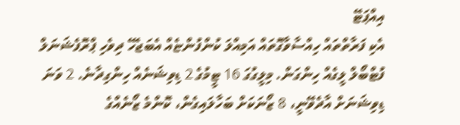އިއްޕަޓޭ
އެކި ފަރާތްތައް ހިއްސާވާގޮތައް އަމިއްލަ ކުންފުންޏެއް އެބަޖެހޭ ދިވެހި ޕްރޮފެޝަނަލް ފުޓްބޯލް ލީގެއް ހިންގަން. މިލީގުގަ 16 ޓީމުގެ 2 ޑިވިޝަނެއް ހިންގިދާނެ. 2 ވަނަ ޑިވިޝަނަށް އާދެވޭނީ، 8 ޒޯނަކަށް ބަހާލައިގެން، ކޮންމެ ޒޯނެއްގެ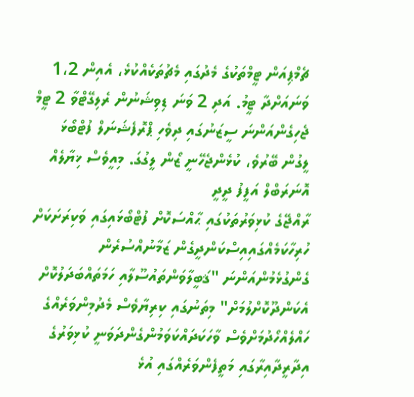ޗެމްޕިއަން ޓީމްތަކުގެ މެދުގައި މެޗުތަކެއްކުޅެ، އެއިން 1،2 ވަނައަށްދާ ޓީމު. އަދި 2 ވަނަ ޑިވިޝަނުން ރެލިގޭޓްވާ 2 ޓީމް ޖެހިގެންއަންނަ ސީޒަނުގައި ދިވެހި ޕްރޮފެޝަނަލް ފުޓްބޯޅަ ލީގުން ބޭރުވެ، ކުޅެންޖެހޭނީ ޒޯން ލީގުގަ. މިއީވެސް ޚިޔާލެއް
އޮނަރަބްލް އަފީފު ދީދީ
ރާއްޖޭގެ ކުޅިވަރުތަކުގައި ޙާއްސަކޮށް ފުޓްބޯޅައިގައި ވަކިރަށަކަށް ހުރިހާކަމެއްގައިއިސްކަންދީގެން ޒަމާނުއްސުރެން ގެންގުޅެމުންއަންނަ "ޤަބީލާވަންތައުސޫލާއި ހަމަތައްބަދަލުކޮށް އެކަންދޫކޮށްލުމަށް" މިތަނުގައި ކިރިޔާވެސް މެދުމިންވަރެއްގެ ހައްލެއްހޯދުމަށްވެސް ވާހަކަދައްކަވަމުންގެންދަވަނީ ކުޅިވަރުގެ އިދާރީދާއިރާގައި މަތީފެންވަރެއްގައި އުޅެ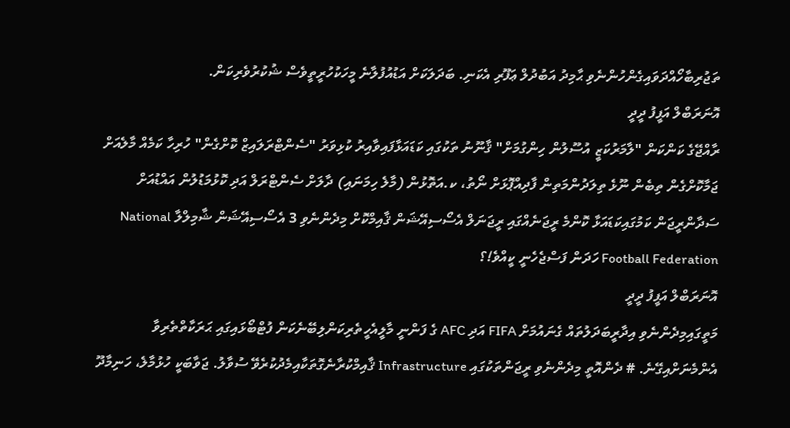ތަޖުރިބާހޯއްދަވައިގެންހުންނެވި ޙާމިދު އަބުދުލް ޢަފޫރި އެކަނި. ބަދަލަކަށް އަޑުއުފުލާނެ މީހަކުހުރީތީވެސް ޝުކުރުވެރިކަން.
އޮނަރަބްލް އަފީފު ދީދީ
ރާއްޖޭގެ ކަންކަން "ލާމަރުކަޒީ އުސޫލުން ހިންގުމަށް" ޤާނޫނު ތަކުގައި ކަޑައަޅާފައިވާއިރު ކުޅިވަރު "ސެންޓްރަލައިޒް ކޮށްގެން" ހުރިހާ ކަމެއް މާލެއަށް ޖަމާކޮށްގެން ތިބެން ނޫޅެ ތިލަދުންމަތިން ފާދިއްޕޮޅަށް ނޯތު، ކ.އަތޮޅުން (މާލެ ހިމަނައި) ދާލަށް ސެންޓްރަލް އަދި ކޮޅުމަޑުލުން އައްޑުއަށް ސަދާންރީޖަން ކަމުގައިކަޑައަޅާ ކޮންމެ ރީޖަނެއްގައި ރީޖަނަލް އެސޯސިއޭޝަން ޤާއިމްކޮށް މިދެންނެވި 3 އެސޯސިއޭޝަން ޝާމިލްލާ National Football Federation ހަދަން ފަސްޖެހެނީ ކީއްވެ!؟
އޮނަރަބްލް އަފީފު ދީދީ
މަތީގައިމިދެންނެވި އިދާރީބަދަލުތައް ގެނައުމަށް FIFA އަދި AFC ގެ ފަންނީ މާލީއެހީތެރިކަންލިބޭނެކަން ފުޓްބޯޅައިގައި ޙަރަކާތްތެރިވާ އެންމެނަށްއިގޭނެ. # ދެންއޮތީ މިދެންނެވި ރީޖަންތަކުގައި Infrastructure ޤާއިމްކުރާނެގޮތަކާއިމެދުކުރެވޭ ސުވާލު. ޖަވާބަކީ ހުޅުމާލެ، ހަނިމާދޫ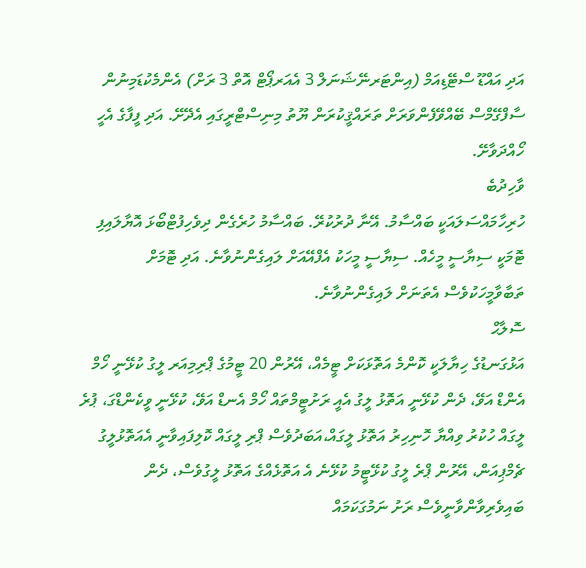އަދި އައްޑޫ ސްޓޭޑިއަމް (އިންޓަރނޭޝަނަލް 3 އެއަރޕޯޓް އޮތް 3 ރަށް) އެންމެކުޑަމިނުން ސާފްގޭމްސް ބޭއްވޭފެންވަރަށް ތަރައްޤީކުރަން ޔޫތު މިނިސްޓްރީގައި އެދޭށޭ. އަދި ފީފާގެ އެހީ ހޯއްދަވާށޭ.
ވާހިދުބެ
ހުރިހާމައްސަލައަކީ ބައްސާމު. އޭނާ ދުރުކުރޭ. ބައްސާމު ހުރެގެން ދިވެހިފުޓްބޯޅަ އޮޔާލައިފި
ޓޮމަކީ ސިޔާސީ މީހެއް. ސިޔާސީ މީހަކު އެފްއޭއަށް ލައިގެންނުވާނެ. އަދި ޓޮމަށް ތަބާވާމީހަކުވެސް އެތަނަށް ލައިގެންނުވާނެ.
ސޮލާޙް
އަޅުގަނޑުގެ ހިޔާލަކީ ކޮންމެ އަތޮޅަކަށް ޓީމެއް، އޭރުން 20 ޓީމުގެ ޕްރިމިއަރ ލީގު ކުޅޭނީ ހޯމް އެންޑް އަވޭ، ދެން ކުޅޭނީ އަތޮޅު ލީގު އެއީ ރަށުޓީމްތައް ހޯމް އެނޑް އަވޭ، ކުޅޭނީ ވީކެންޑްގަ، ޕުރެ ލީގައް ހުކުރު ވިއްޔާ ހޮނިހިރު އަތޮޅު ލީގައް،އަބަދުވެސް ޕްރި ލީގައް ކޮލިފައިވާނީ އެއަތޮޅުލީގު ޗެމްޕިއަން، އޭރުން ޕްރެ ލީގު ކުޅޭޓީމު ކުޅޭނެ އެ އަތޮޅެއްގެ އަތޮޅު ލީގުވެސް، ދެން ބައިވެރިވާންވާނީވެސް ރަށު ނަމުގަކަމައް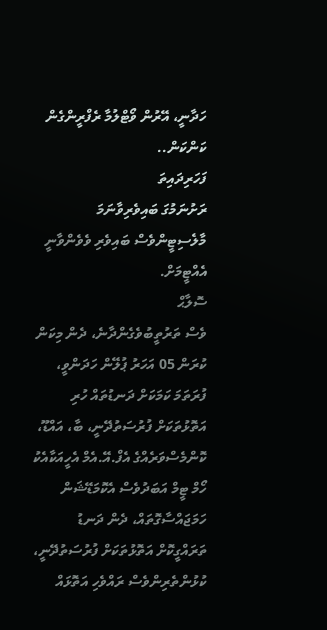ހަދާނީ، އޭރުން ވޯޓްލުމާ ރެފްރީންގެން ކަންކަން..
ފަހަރިދައިތަ
ރަށުނަމުގަ ބައިވެރިވާނަމަ މާލެސިޓީންވެސް ބައިވެރި ވެވެންވާނީ އެއްޓީމަށް.
ސޮލާޙް
ވެސް ތަރުތީބުވެގެންދާނެ، ދެން މިކަން ކުރަން 05 އަހަރު ޕުލޭން ހަދަންވީ، ފުރަތަމަ ކަމަކަށް ދަނޑުތައް ހުރި އަތޮޅުތަކަށް ފުރުސަތުދޭނީ، ބާ، އައްޑޫ، ކޮންމެސްވަރެއްގެ އެފް.އޭ.އެމް އެހީއަކާއެކު ހޯމް ޓީމް އަބަދުވެސް އެކޮމަޑޭޝަން ހަމަޖައްސާގޮތައް، ދެން ދަނޑު ތަރައްގީކޮށް އަތޮޅުތަކަށް ފުރުސަތުދޭނީ، ކުޅުންތެރިންވެސް ރައްވެހި އަތޮޅައް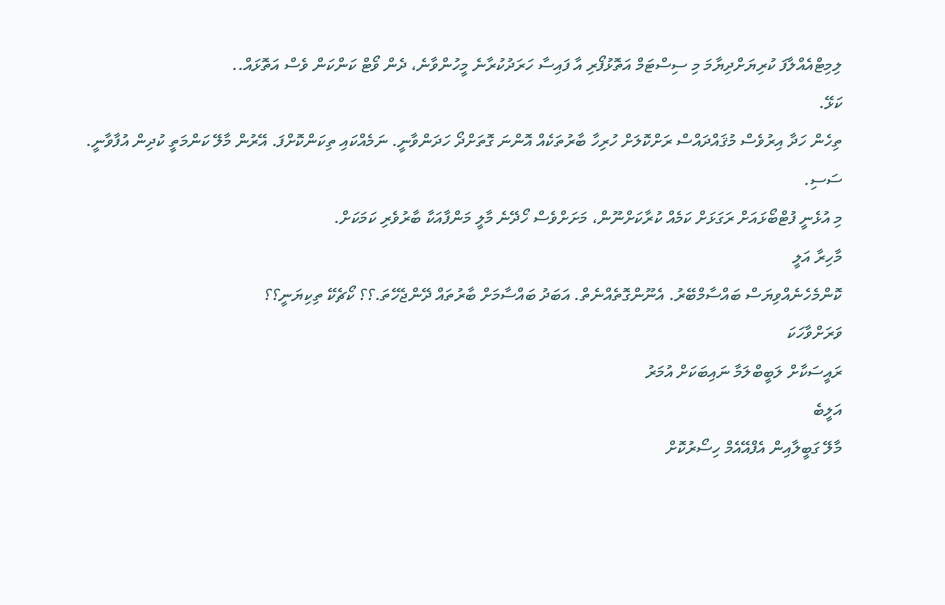ލިމިޓްއެއްލާފަ ކުރިޔަށްދިޔާމަ މި ސިސްޓަމް އަތޮޅުފޯރި އާ ފައިސާ ހަރަދުކުރާނެ މީހުންވާނެ، ދެން ވޯޓް ކަންކަން ވެސް އަތޮޅައް..
ކަޅޭ.
ތިހެން ހަދާ އިރުވެސް މުޤައްދައްސް ރަށްކޮލަށް ހުރިހާ ބާރުތަކެއް އޮންނަ ގޮތަށްދޯ ހަދަންވާނީ. ނަމެއްކައި ތިކަންކޮށްފަ. އޭރުން މާލޭ ކަންމަތީ ކުދިން އުފާވާނީ.
ސަސި.
މި އުޅެނީ ފުޓްބޯޅައަށް ރަގަޅަށް ކަމެއް ކުރާކަށްނޫން، މަށަށްވެސް ހޯދޭނެ މާލީ މަންފާއަކާ ބާރުވެރި ކަމަކަށް.
މާހިރާ އަލީ
ކޮންމެހެނެއްވިޔަސް ބައްސާމްބޭރު. އެނޫންގޮތެއްނެތް. އަބަދު ބައްސާމަށް ބާރުތައް ދޭންޖެހޭތަ.؟؟ ކޯޗެކޭ ތިކިޔަނީ؟؟
ވަރަށްވާހަކަ
ރައީސަކާށް ލަބީބްލަމާ ނައިބަކަށް އުމަރު
އަލީބެ
މާލޭ ގަބީލާއިން އެފްއޭއެމް ހިސޯރުކޮށް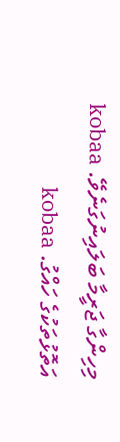މިހިންގާ ޖަރީމާ ބަލައިނުގަނެވޭ. kobaa އަތޮޅުތަކުގެ ހައްގު. kobaa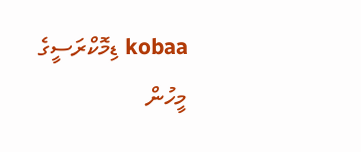kobaa ޑިމޮކްރަސީގެ މީހުން